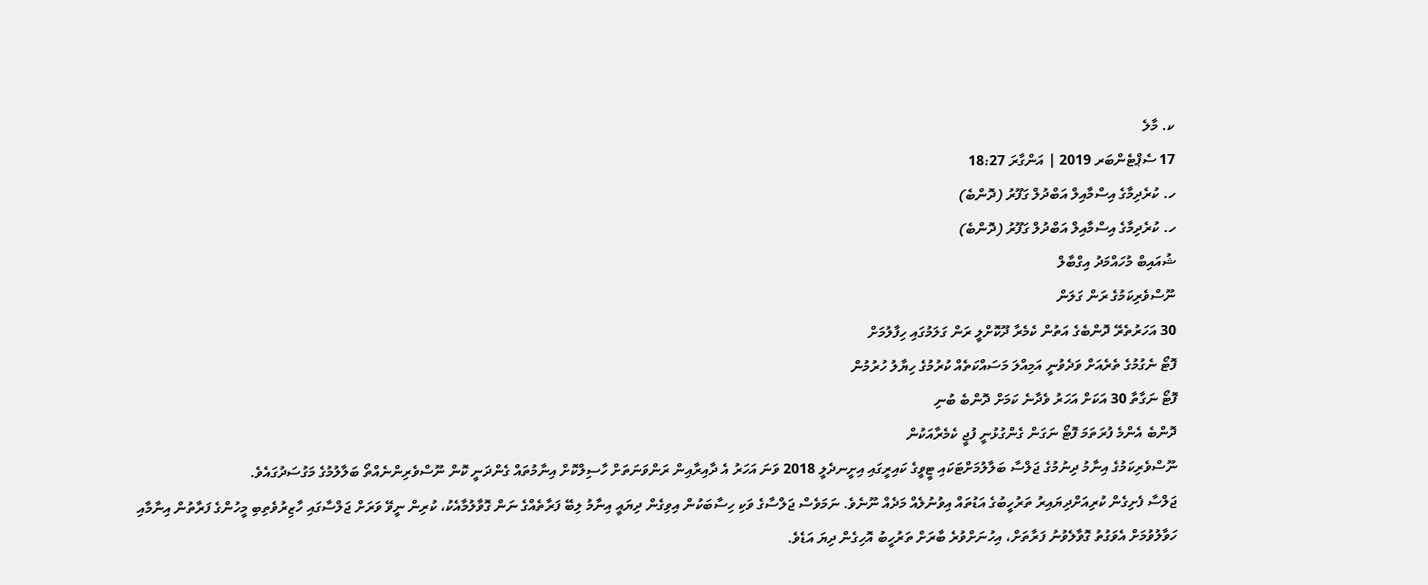ކ. މާލެ
17 ސެޕްޓެންބަރ 2019 | އަންގާރަ 18:27
ހ. ކުރެދިމާގެ އިސްމާއިލް އަބްދުލް ގަފޫރު (ދޮންބެ)
ހ. ކުރެދިމާގެ އިސްމާއިލް އަބްދުލް ގަފޫރު (ދޮންބެ)
ޝުއައިބް މުހައްމަދު އިގްބާލް
ނޫސްވެރިކަމުގެ ރަން ގަލަން
30 އަހަރުތެރޭ ދޮންބެގެ އަތުން ކެމެރާ ދޫކޮށްލީ ރަން ގަލަމުގައި ހިފާލުމަށް
ފޮޓޯ ނެގުމުގެ ތެރެއަށް ވަދެވުނީ އަމިއްލަ މަސައްކަތެއް ކުރުމުގެ ހިޔާލު ހުރުމުން
ފޮޓޯ ނަގާތާ 30 އަކަށް އަހަރު ވެދާނެ ކަމަށް ދޮންބެ ބުނި
ދޮންބެ އެންމެ ފުރަތަމަ ފޮޓޯ ނަގަން ގެންގުޅުނީ ފުޖީ ކެމެރާއަކުން
ނޫސްވެރިކަމުގެ އިނާމު ދިނުމުގެ ޖަލްސާ ބަލާލުމަށްޓަކައި ޓީވީގެ ކައިރީގައި އިށީނދެލީ 2018 ވަނަ އަހަރު އެ ދާއިރާއިން ރަންވަނަތަށް ހާސިލްކޮށް އިނާމުތައް ގެންދަނީ ކޮން ނޫސްވެރިންނެއްތޯ ބަލާލުމުގެ މަގުސަދުގައެވެ.
ޖަލްސާ ފެށިގެން ކުރިއަށްދިޔައިރު ތަރުހީބުގެ އަޑުތައް އިވުނުލެއް މަދެއް ނޫނެވެ. ނަމަވެސް ޖަލްސާގެ ވަކި ހިސާބަކުން އިވިގެން ދިޔައީ އިނާމު ލިބޭ ފަރާތެއްގެ ނަން ގޮވާލުމާއެކު، ކުރިން ނީވޭ ވަރަށް ޖަލްސާގައި ހާޒިރުވެތިބި މީހުންގެ ފަރާތުން އިނާމާއި ހަވާލުވުމަށް އެވަގުތު ގޮވާލެވުނު ފަރާތަށް، އިހުނަށްވުރެ ބާރަށް ތަރުހީބު އޮހިގެން ދިޔަ އަޑެވެ.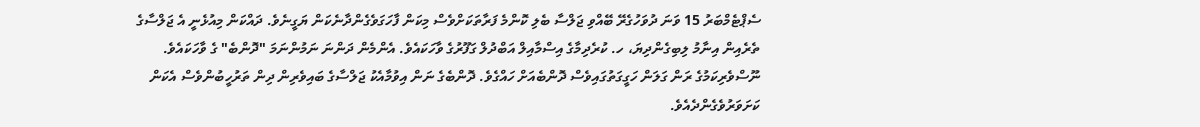ސެޕްޓެމްބަރު 15 ވަނަ ދުވަހުގެރޭ ބޭއްވި ޖަލްސާ ބެލި ކޮންމެ ފަރާތަކަށްވެސް މިކަން ފާހަގަވެގެންދާނެކަން ޔަގީނެވެ. ދައްކަން މިއުޅެނީ އެ ޖަލްސާގެ ތެރެއިން އިނާމު ލިބިގެންދިޔަ، ހ. ކުރެދިމާގެ އިސްމާއިލް އަބްދުލް ގަފޫރުގެ ވާހަކައެވެ. އެންމެން ދަންނަ ނަމުންނަމަ "ދޮންބެ" ގެ ވާހަކައެވެ.
ނޫސްވެރިކަމުގެ ރަން ގަލަން ހަގީގަތުގައިވެސް ދޮންބެއަށް ހައްގެވެ. ދޮންބެގެ ނަން އިވުމާއެކު ޖަލްސާގެ ބައިވެރިން ދިން ތަރުހީބުންވެސް އެކަން ކަށަވަރުވެގެންދެއެވެ.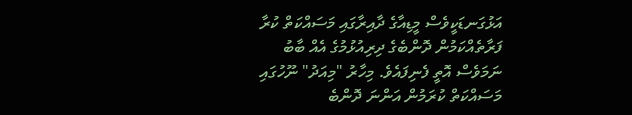އަޅުގަނޑަކީވެސް މީޑިއާގެ ދާއިރާގައި މަސައްކަތް ކުރާ ފަރާތެއްކަމުން ދޮންބެގެ ދިރިއުޅުމުގެ އެއް ބާބު ނަމަވެސް އޮތީ ފެނިފައެވެ. މިހާރު "މިއަދު" ނޫހުގައި މަސައްކަތް ކުރަމުން އަންނަ ދޮންބެ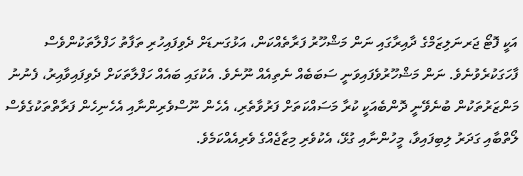އަކީ ފޮޓޯ ޖަރނަލިޒަމްގެ ދާއިރާގައި ނަން މަޝްހޫރު ފަރާތެއްކަން، އަޅުގަނޑަށް ދެވިފައިހުރި ތަފާތު ހަފްލާތަކުންވެސް ފާހަގަކުރެވުނެވެ. ނަން މަޝްހޫރުވެފައިވަނީ ސަބަބެއް ނެތިއެއް ނޫނެވެ. އެކުގައި ބައެއް ހަފްލާތަކަށް ދެވިފައިވާއިރު، ފެނުނު މަންޒަރުތަކުން ބުނެވޭނީ ދޮންބެއަކީ ކުރާ މަސައްކަތަށް ފަރުވާތެރި، އެހެން ނޫސްވެރިންނާއި އެހެނިހެން ފަރާތްތަކުގެވެސް ލޯތްބާއި ގަދަރު ލިބިފައިވާ، މީހުންނާއި ގުޅޭ، އެކުވެރި މިޒާޖެއްގެ ވެރިއެއްކަމެވެ.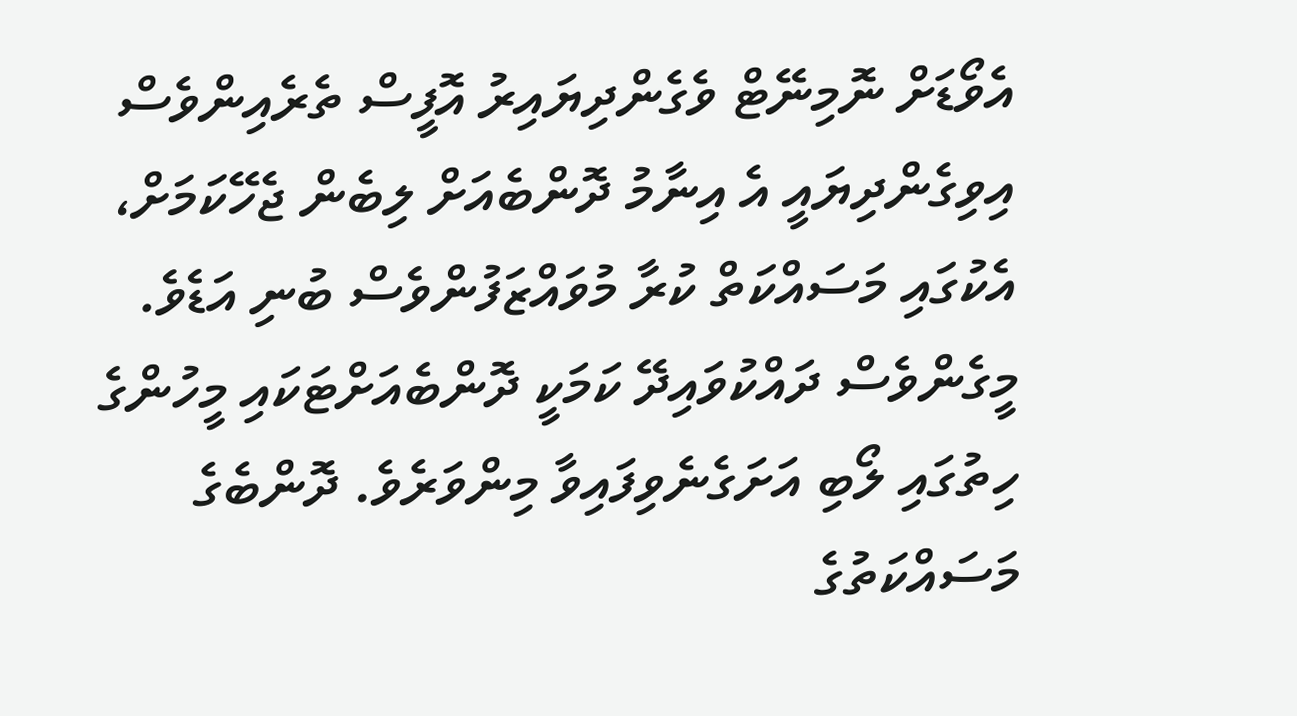އެވޯޑަށް ނޮމިނޭޓް ވެގެންދިޔައިރު އޮފީސް ތެރެއިންވެސް އިވިގެންދިޔައީ އެ އިނާމު ދޮންބެއަށް ލިބެން ޖެހޭކަމަށް، އެކުގައި މަސައްކަތް ކުރާ މުވައްޒަފުންވެސް ބުނި އަޑެވެ. މީގެންވެސް ދައްކުވައިދޭ ކަމަކީ ދޮންބެއަށްޓަކައި މީހުންގެ ހިތުގައި ލޯބި އަށަގެނެވިފައިވާ މިންވަރެވެ. ދޮންބެގެ މަސައްކަތުގެ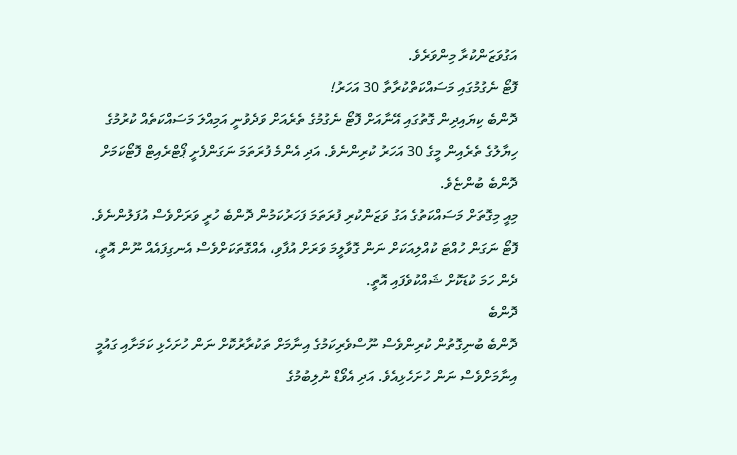އަގުވަޒަންކުރާ މިންވަރެވެ.
ފޮޓޯ ނެގުމުގައި މަސައްކަތްކުރާތާ 30 އަހަރު!
ދޮންބެ ކިޔައިދިން ގޮތުގައި އޭނާއަށް ފޮޓޯ ނެގުމުގެ ތެރެއަށް ވަދެވުނީ އަމިއްލަ މަސައްކަތެއް ކުރުމުގެ ހިޔާލުގެ ތެރެއިން މީގެ 30 އަހަރު ކުރިންނެވެ. އަދި އެންމެ ފުރަތަމަ ނަގަންފެށީ ޕޯޓްރެއިޓް ފޮޓޯކަމަށް ދޮންބެ ބުންޏެވެ.
މިއީ މިގޮތަށް މަސައްކަތުގެ އަގު ވަޒަންކުރި ފުރަތަމަ ފަހަރުކަމުން ދޮންބެ ހުރީ ވަރަށްވެސް އުފަލުންނެވެ.
ފޮޓޯ ނަގަން ހުއްޓަ ކުއްލިއަކަށް ނަން ގޮވާލީމަ ވަރަށް އުފާވި، އެއްގޮތަކަށްވެސް އެނގިފައެއް ނޫން އޮތީ، ދެން ހަމަ ކުޑަކޮށް ޝައްކުވެފައި އޮތީ.
ދޮންބެ
ދޮންބެ ބުނިގޮތުން ކުރިންވެސް ނޫސްވެރިކަމުގެ އިނާމަށް ތަކުރާރުކޮށް ނަން ހުށަހެޅި ކަމަށާއި ގައުމީ އިނާމަށްވެސް ނަން ހުށަހެޅިއެވެ. އަދި އެވޯޑް ނުލިބުމުގެ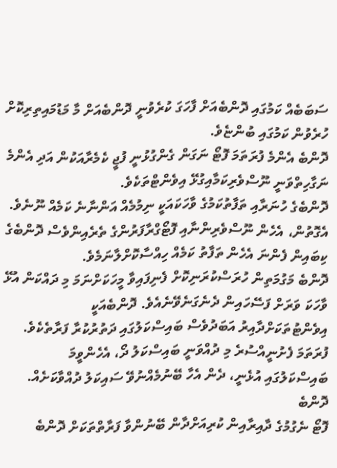ސަބަބެއް ކަމުގައި ދޮންބެއަށް ފާހަގަ ކުރެވުނީ ދޮންބެއަށް މާ މަޑުމައިތިރިކޮށް ހުރެވުން ކަމުގައި ބުންޏެވެ.
ދޮންބެ އެންމެ ފުރަތަމަ ފޮޓޯ ނަގަން ގެންގުޅުނީ ފުޖީ ކެމެރާއަކުން އަދި އެންމެ ނަގާހިތްވަނީ ނޫސްވެރިކަމާއިގުޅޭ އިވެންޓްތަކެވެ.
ދޮންބެގެ ހުނަރާއި ތަފާތުކަމުގެ ވާހަކައަކީ ނިމުމެއް އަންނާނެ ކަމެއް ނޫނެވެ. އެގޮތުން، އެހެން ނޫސްވެރިންނާއި ފޮޓޯގްރާފަރުންގެ ތެރެއިންވެސް ދޮންބެގެ ކިބައިން ފެންނަ އެހެން ތަފާތު ކަމެއް ހިއްސާކޮށްލާނަމެވެ.
ދޮންބެ މަގުމަތިން ހުރަސްކުރަނިކޮށް ފެނިފައިވާ މީހަކަށްނަމަ މި ދައްކަން އުޅޭ ވާހަކަ ވަރަށް ފަސޭހައިން ދެނެގަނެވޭނެއެވެ. ދޮންބެއަކީ އިވެންޓުތަކަށްދާއިރު އަބަދުވެސް ބައިސްކަލުގައި ދަތުރުކުރާ ފަރާތެކެވެ.
ފުރަތަމަ ފެށުނީއްސުރެ މި ދުއްވަނީ ބައިސްކަލު ދޯ، އެހެންވީމަ ބައިސްކަލުގައި އުޅެނީ، ދެން އެހާ ބޭނުމެއްނުވޭ ސައިކަލު ދުއްވާކަށެއް.
ދޮންބެ
ފޮޓޯ ނެގުމުގެ ދާއިރާއިން ކުރިއަށްދާން ބޭނުންވާ ފަރާތްތަކަށް ދޮންބެ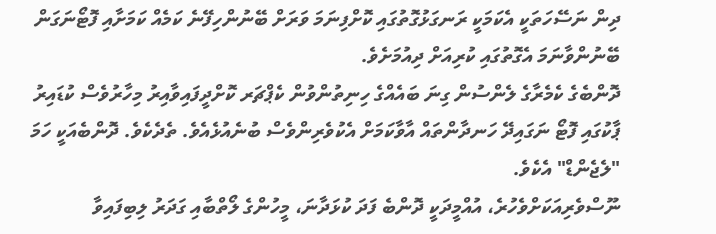ދިން ނަސޭހަތަކީ އެކަމަކީ ރަނގަޅުގޮތުގައި ކޮށްފިނަމަ ވަރަށް ބޭނުންހިފޭނެ ކަމެއް ކަމަށާއި ފޮޓޯނަގަން ބޭނުންވާނަމަ އެގޮތުގައި ކުރިއަށް ދިއުމަށެވެ.
ދޮންބެގެ ކެމެރާގެ ލެންސުން ގިނަ ބައެއްގެ ހިނިތުންވުން ކެޕްޗަރ ކޮށްދީފައިވާއިރު މިހާރުވެސް ކުޑައިރު ޕާކުގައި ފޮޓޯ ނަގައިދޭ ހަނދާންތައް އާވާކަމަށް އެކުވެރިންވެސް ބުނެއުޅެއެވެ. ތެދެކެވެ. ދޮންބެއަކީ ހަމަ "ލެޖެންޑް" އެކެވެ.
ނޫސްވެރިއަކަށްވެހުރެ، އުއްމީދަކީ ދޮންބެ ފަދަ ކުޅަދާނަ، މީހުންގެ ލޯތްބާއި ގަދަރު ލިބިފައިވާ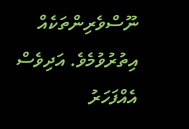ނޫސްވެރިންތަކެއް އިތުރުވުމެވެ. އަދިވެސް އެއްފަހަރު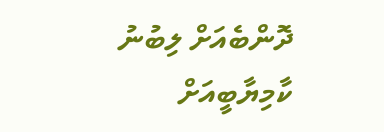ދޮންބެއަށް ލިބުނު ކާމިޔާބީއަށް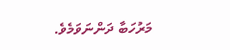މަރުހަބާ ދަންނަވަމެވެ.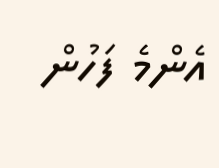އެންމެ ފަހުން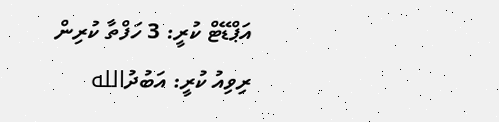އަޕްޑޭޓް ކުރީ: 3 ހަފްތާ ކުރިން
ރިވިއު ކުރީ: އަބުދުالله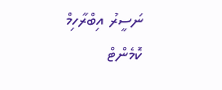ނަސީރު އިބްރާހިމް
ކޮމެންޓް